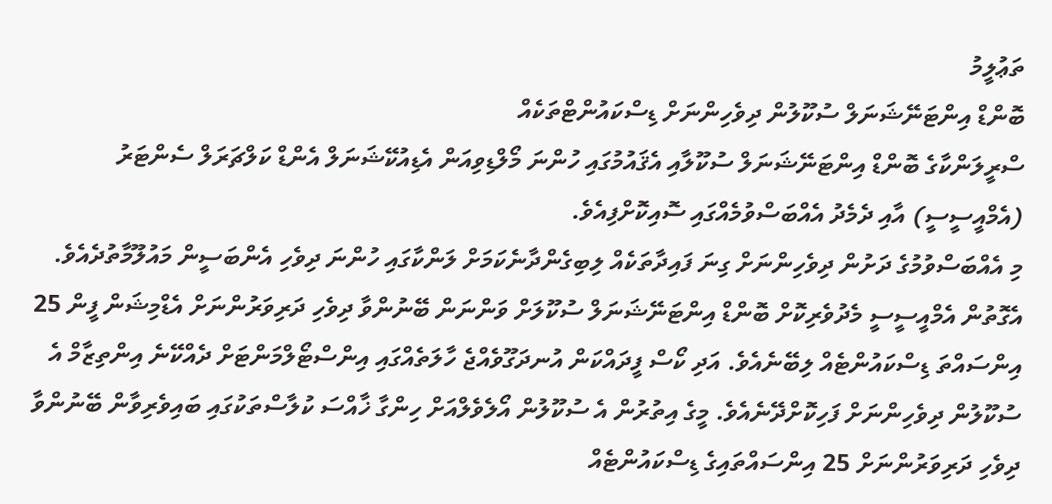ތަޢުލީމު
ބޮންޑް އިންޓަނޭޝަނަލް ސުކޫލުން ދިވެހިންނަށް ޑިސްކައުންޓްތަކެއް
ސްރީލަންކާގެ ބޮންޑް އިންޓަނޭޝަނަލް ސުކޫލާއި އެޤައުމުގައި ހުންނަ މޯލްޑިވިއަން އެޑިއުކޭޝަނަލް އެންޑް ކަލްޗަރަލް ސެންޓަރު (އެމްއީސީސީ) އާއި ދެމެދު އެއްބަސްވުމެއްގައި ސޮއިކޮށްފިއެވެ.
މި އެއްބަސްވުމުގެ ދަށުން ދިވެހިންނަށް ގިނަ ފައިދާތަކެއް ލިބިގެންދާނެކަމަށް ލަންކާގައި ހުންނަ ދިވެހި އެންބަސީން މައުލޫމާތުދެއެވެ. އެގޮތުން އެމްއީސީސީ މެދުވެރިކޮށް ބޮންޑް އިންޓަނޭޝަނަލް ސުކޫލަށް ވަންނަން ބޭނުންވާ ދިވެހި ދަރިވަރުންނަށް އެޑްމިޝަން ފީން 25 އިންސައްތަ ޑިސްކައުންޓެއް ލިބޭނެއެވެ. އަދި ކޯސް ފީދައްކަން އުނދަގޫވެއްޖެ ހާލަތެއްގައި އިންސްޓޯލްމަންޓަށް ދެއްކޭނެ އިންތިޒާމް އެ ސުކޫލުން ދިވެހިންނަށް ފަހިކޮށްދޭނެއެވެ. މީގެ އިތުރުން އެ ސުކޫލުން އޯލެވެލްއަށް ހިންގާ ޚާއްސަ ކުލާސްތަކުގައި ބައިވެރިވާން ބޭނުންވާ ދިވެހި ދަރިވަރުންނަށް 25 އިންސައްތައިގެ ޑިސްކައުންޓެއް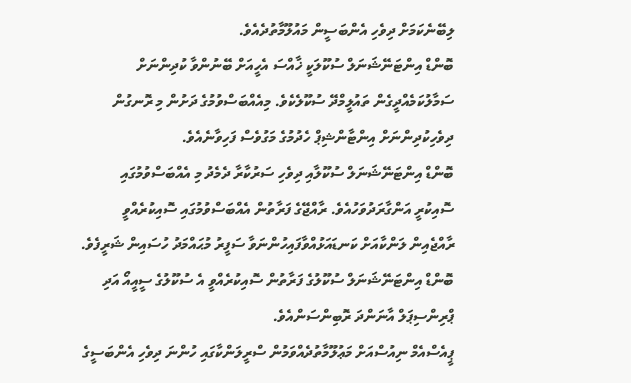ލިބޭނެކަމަށް ދިވެހި އެންބަސީން މައުލޫމާތުދެއެވެ.
ބޮންޑް އިންޓަނޭޝަނަލް ސުކޫލަކީ ޚާއްސަ އެހީއަށް ބޭނުންވާ ކުދިންނަށް ސަމާލުކަމެއްދީގެން ތައުލީމްދޭ ސުކޫލެކެވެ. މިއެއްބަސްވުމުގެ ދަށުން މި ރޮނގުން ދިވެހިކުދިންނަށް އިންޓާންޝިޕް ހެދުމުގެ މަގުވެސް ފަހިވާނެއެވެ.
ބޮންޑް އިންޓަނޭޝަނަލް ސުކޫލާއި ދިވެހި ސަރުކާރާ ދެމެދު މި އެއްބަސްވުމުގައި ސޮއިކުރީ އަންގާރަދުވަހުއެވެ. ރާއްޖޭގެ ފަރާތުން އެއްބަސްވުމުގައި ސޮއިކުރެއްވީ ރާއްޖެއިން ލަންކާއަށް ކަނޑައަޅުއްވާފައިހުންނަވާ ސަފީރު މުޙައްމަދު ހުސައިން ޝަރީފެވެ. ބޮންޑް އިންޓަނޭޝަނަލް ސުކޫލުގެ ފަރާތުން ސޮއިކުރެއްވީ އެ ސުކޫލުގެ ސީއީއޯ އަދި ޕްރިންސިޕަލް އާނަންދަ ރޮބިންސަންއެވެ.
ޕީއެސްއެމް ނިއުސްއަށް މަޢުލޫމާތުދެއްވަމުން ސްރީލަންކާގައި ހުންނަ ދިވެހި އެންބަސީގެ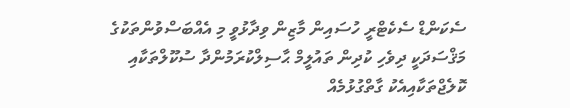ސެކަންޑް ސެކެޓްރީ ހުސައިން މާޒިން ވިދާޅުވީ މި އެއްބަސްވުންތަކުގެ މަޤްސަދަކީ ދިވެހި ކުދިން ތައުލީމް ޙާސިލްކުރަމުންދާ ސުކޫލްތަކާއި ކޮލެޖްތަކާއިއެކު ގާތްގުޅުމެއް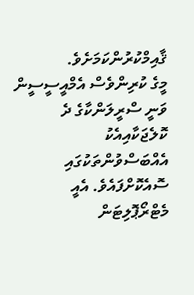ޤާއިމްކުރުންކަމަށެވެ.
މީގެ ކުރިންވެސް އެމްއީސީސީން ވަނީ ސްރީލަންކާގެ ދެ ކޮލެޖަކާއިއެކު އެއްބަސްވުންތަކުގައި ސޮއެކޮށްފައެވެ. އެއީ މެޓްރޯޕޮލިޓަން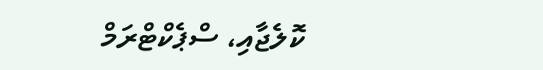ކޮލެޖާއި، ސްޕެކްޓްރަމް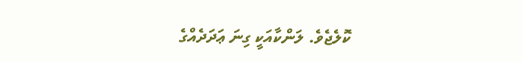ކޮލެޖެވެ. ލަންކާއަކީ ގިނަ ޢަދަދެއްގެ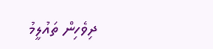ދިވެހިން ތައުލީމު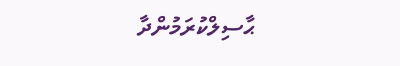ޙާސިލްކުރަމުންދާ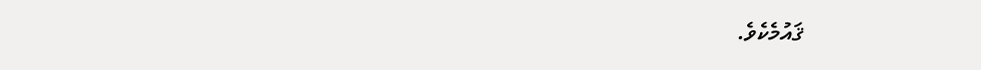ޤައުމެކެވެ.